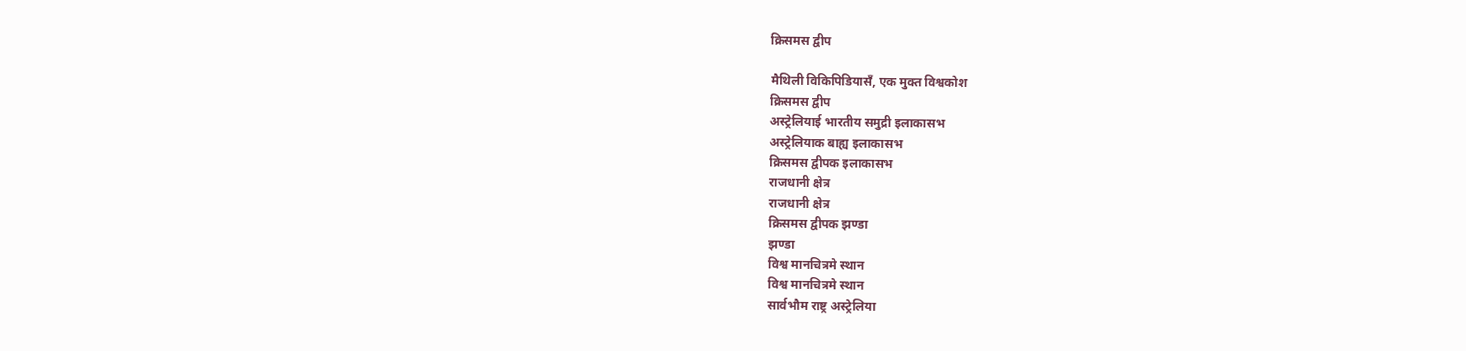क्रिसमस द्वीप

मैथिली विकिपिडियासँ, एक मुक्त विश्वकोश
क्रिसमस द्वीप
अस्ट्रेलियाई भारतीय समुद्री इलाकासभ
अस्ट्रेलियाक बाह्य इलाकासभ
क्रिसमस द्वीपक इलाकासभ
राजधानी क्षेत्र
राजधानी क्षेत्र
क्रिसमस द्वीपक झण्डा
झण्डा
विश्व मानचित्रमे स्थान
विश्व मानचित्रमे स्थान
सार्वभौम राष्ट्र अस्ट्रेलिया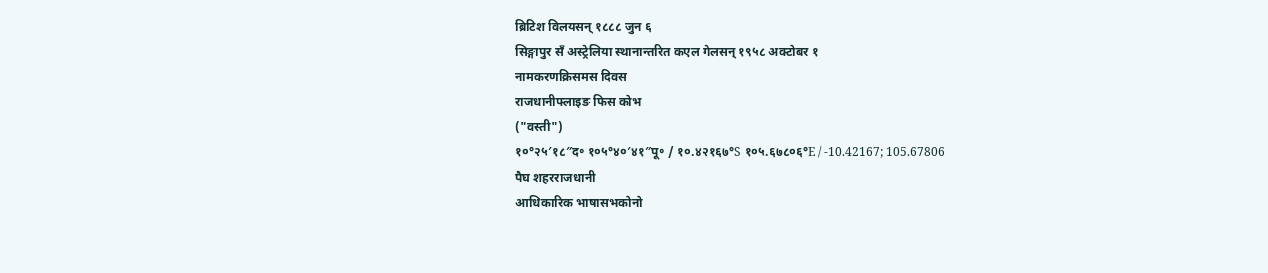ब्रिटिश विलयसन् १८८८ जुन ६
सिङ्गापुर सँ अस्ट्रेलिया स्थानान्तरित कएल गेलसन् १९५८ अक्टोबर १
नामकरणक्रिसमस दिवस
राजधानीफ्लाइङ फिस कोभ
("वस्ती")
१०°२५′१८″द॰ १०५°४०′४१″पू॰ / १०.४२१६७°S १०५.६७८०६°E / -10.42167; 105.67806
पैघ शहरराजधानी
आधिकारिक भाषासभकोनो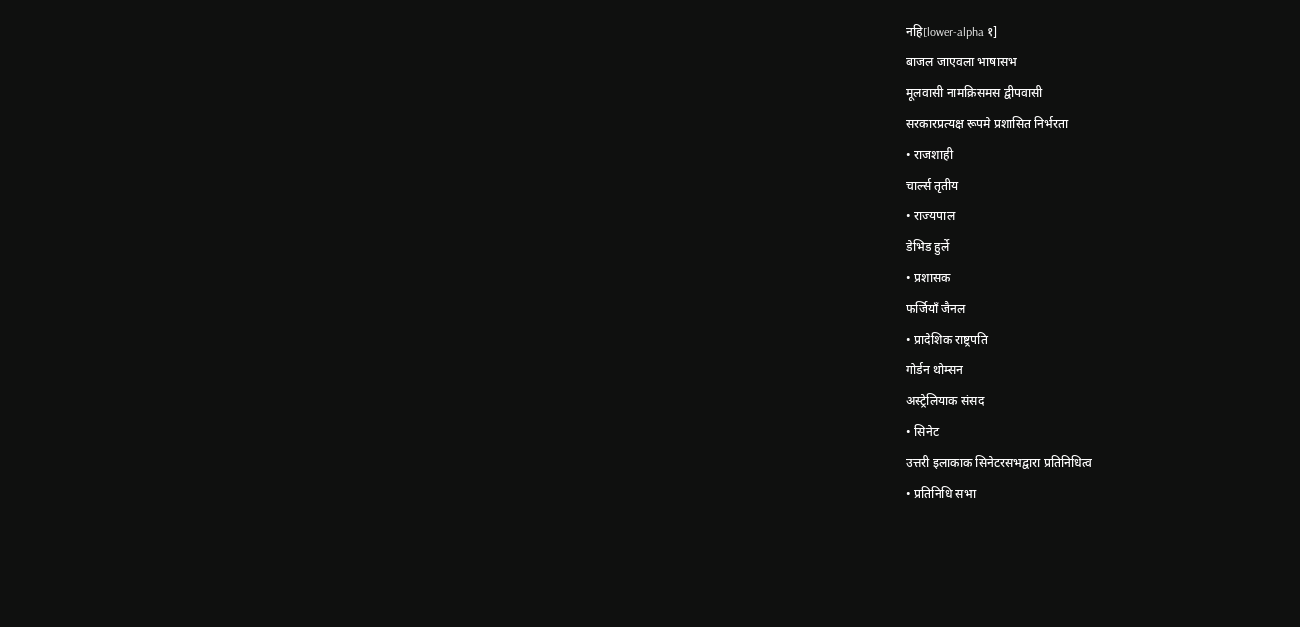नहि[lower-alpha १]
बाजल जाएवला भाषासभ
मूलवासी नामक्रिसमस द्वीपवासी
सरकारप्रत्यक्ष रूपमे प्रशासित निर्भरता
• राजशाही
चार्ल्स तृतीय
• राज्यपाल
डेभिड हुर्ले
• प्रशासक
फर्जियाँ जैनल
• प्रादेशिक राष्ट्रपति
गोर्डन थोम्सन
अस्ट्रेलियाक संसद
• सिनेट
उत्तरी इलाकाक सिनेटरसभद्वारा प्रतिनिधित्व
• प्रतिनिधि सभा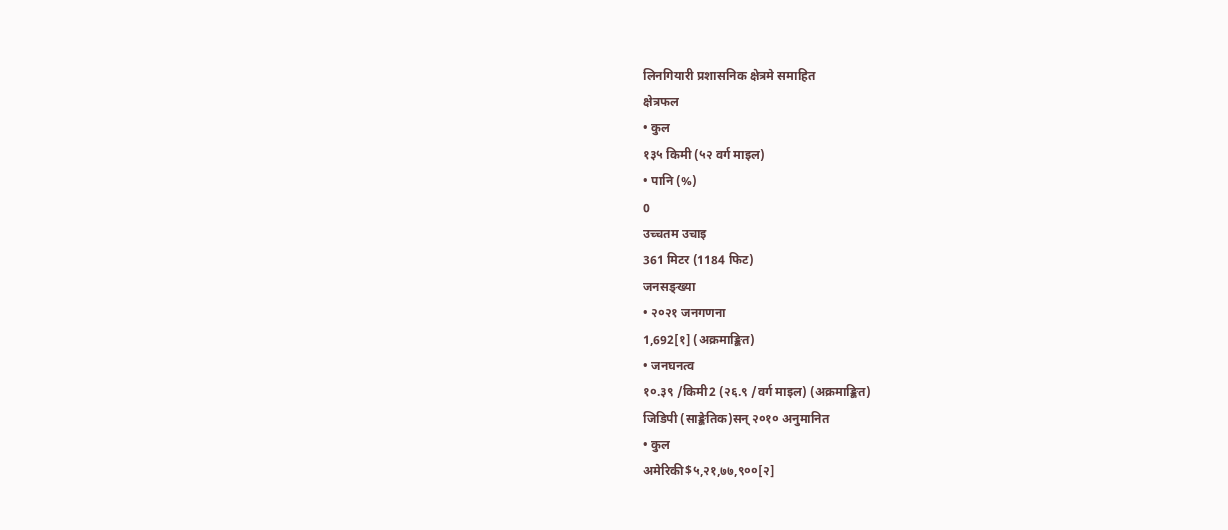लिनगियारी प्रशासनिक क्षेत्रमे समाहित
क्षेत्रफल
• कुल
१३५ किमी (५२ वर्ग माइल)
• पानि (%)
0
उच्चतम उचाइ
361 मिटर (1184 फिट)
जनसङ्ख्या
• २०२१ जनगणना
1,692[१] (अक्रमाङ्कित)
• जनघनत्व
१०.३९ /किमी2 (२६.९ /वर्ग माइल) (अक्रमाङ्कित)
जिडिपी (साङ्केतिक)सन् २०१० अनुमानित
• कुल
अमेरिकी$५,२१,७७,९००[२]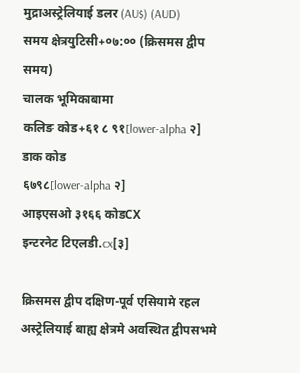मुद्राअस्ट्रेलियाई डलर (AU$) (AUD)
समय क्षेत्रयुटिसी+०७:०० (क्रिसमस द्वीप समय)
चालक भूमिकाबामा
कलिङ कोड+६१ ८ ९१[lower-alpha २]
डाक कोड
६७९८[lower-alpha २]
आइएसओ ३१६६ कोडCX
इन्टरनेट टिएलडी.cx[३]

क्रिसमस द्वीप दक्षिण-पूर्व एसियामे रहल अस्ट्रेलियाई बाह्य क्षेत्रमे अवस्थित द्वीपसभमे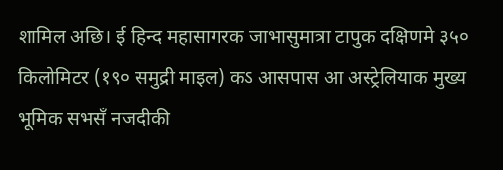शामिल अछि। ई हिन्द महासागरक जाभासुमात्रा टापुक दक्षिणमे ३५० किलोमिटर (१९० समुद्री माइल) कऽ आसपास आ अस्ट्रेलियाक मुख्य भूमिक सभसँ नजदीकी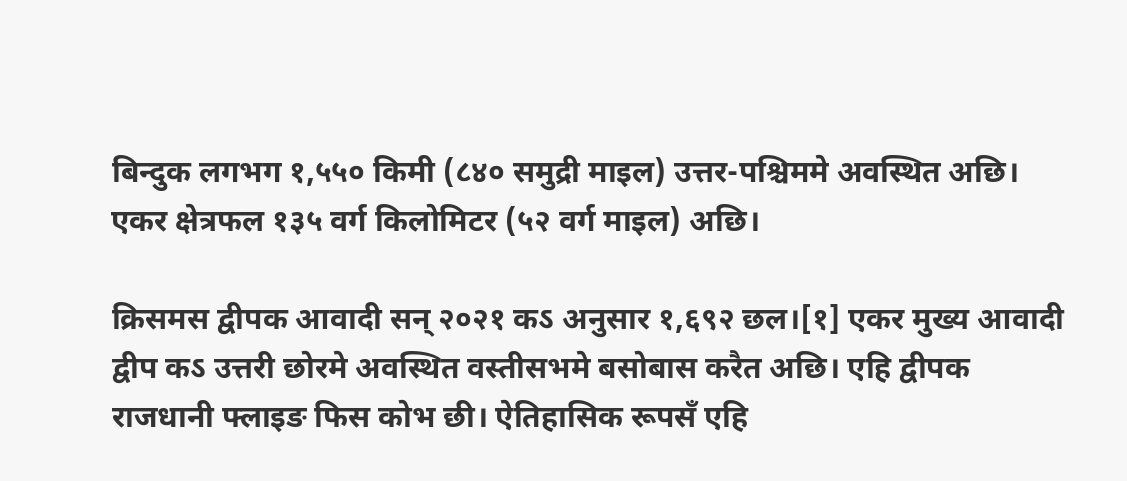बिन्दुक लगभग १,५५० किमी (८४० समुद्री माइल) उत्तर-पश्चिममे अवस्थित अछि। एकर क्षेत्रफल १३५ वर्ग किलोमिटर (५२ वर्ग माइल) अछि।

क्रिसमस द्वीपक आवादी सन् २०२१ कऽ अनुसार १,६९२ छल।[१] एकर मुख्य आवादी द्वीप कऽ उत्तरी छोरमे अवस्थित वस्तीसभमे बसोबास करैत अछि। एहि द्वीपक राजधानी फ्लाइङ फिस कोभ छी। ऐतिहासिक रूपसँ एहि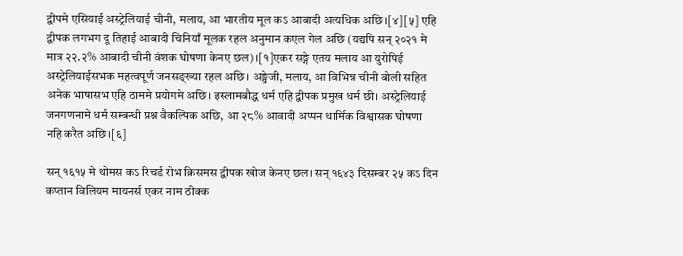द्वीपमे एसियाई अस्ट्रेलियाई चीनी, मलाय, आ भारतीय मूल कऽ आबादी अत्यधिक अछि।[४][५] एहि द्वीपक लगभग दू तिहाई आबादी चिनियाँ मूलक रहल अनुमान कएल गेल अछि (यद्यपि सन् २०२१ मे मात्र २२.२% आबादी चीनी वंशक घोषणा केनए छल)।[१]एकर सङ्गे एतय मलाय आ युरोपिई अस्ट्रेलियाईसभक महत्वपूर्ण जनसङ्ख्या रहल अछि। अङ्ग्रेजी, मलाय, आ विभिन्न चीनी बोली सहित अनेक भाषासभ एहि ठाममे प्रयोगमे अछि। इस्लामबौद्ध धर्म एहि द्वीपक प्रमुख धर्म छी। अस्ट्रेलियाई जनगणनामे धर्म सम्बन्धी प्रश्न वैकल्पिक अछि, आ २८% आवादी अप्पन धार्मिक विश्वासक घोषणा नहि करैत अछि।[६]

सन् १६१५ मे थोमस कऽ रिचर्ड रोभ क्रिसमस द्वीपक खोज केनए छल। सन् १६४३ दिसम्बर २५ कऽ दिन कप्तान विलियम मायनर्स एकर नाम ठीक्क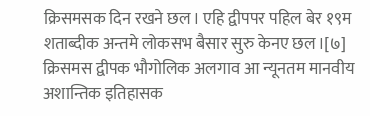क्रिसमसक दिन रखने छल। एहि द्वीपपर पहिल बेर १९म शताब्दीक अन्तमे लोकसभ बैसार सुरु केनए छल।[७] क्रिसमस द्वीपक भौगोलिक अलगाव आ न्यूनतम मानवीय अशान्तिक इतिहासक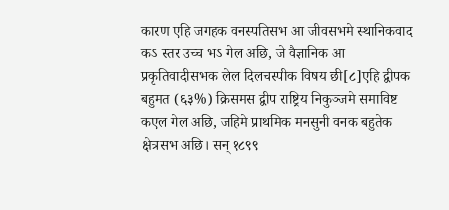कारण एहि जगहक वनस्पतिसभ आ जीवसभमे स्थानिकवाद कऽ स्तर उच्च भऽ गेल अछि, जे वैज्ञानिक आ प्रकृतिवादीसभक लेल दिलचस्पीक विषय छी[८]एहि द्वीपक बहुमत (६३%) क्रिसमस द्वीप राष्ट्रिय निकुञ्जमे समाविष्ट कएल गेल अछि, जहिमे प्राथमिक मनसुनी वनक बहुतेक क्षेत्रसभ अछि। सन् १८९९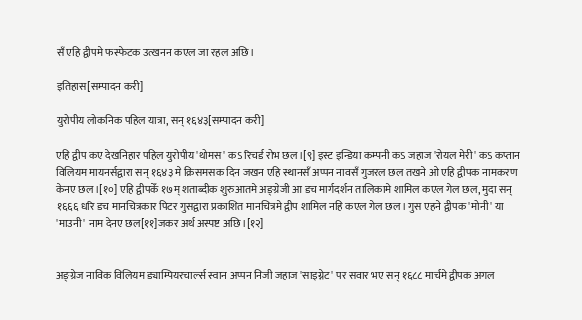सँ एहि द्वीपमे फस्फेटक उत्खनन कएल जा रहल अछि।

इतिहास[सम्पादन करी]

युरोपीय लोकनिक पहिल यात्रा, सन् १६४३[सम्पादन करी]

एहि द्वीप कए देखनिहार पहिल युरोपीय 'थोमस' कऽ रिचर्ड रोभ छल।[९] इस्ट इन्डिया कम्पनी कऽ जहाज 'रोयल मेरी' कऽ कप्तान विलियम मायनर्सद्वारा सन् १६४३ मे क्रिसमसक दिन जखन एहि स्थानसँ अप्पन नावसँ गुजरल छल तखने ओ एहि द्वीपक नामकरण केनए छल।[१०] एहि द्वीपकेँ १७म् शताब्दीक शुरुआतमे अङ्ग्रेजी आ डच मार्गदर्शन तालिकामे शामिल कएल गेल छल, मुदा सन् १६६६ धरि डच मानचित्रकार पिटर गुसद्वारा प्रकाशित मानचित्रमे द्वीप शामिल नहि कएल गेल छल। गुस एहने द्वीपक 'मोनी' या 'माउनी' नाम देनए छल[११]जकर अर्थ अस्पष्ट अछि।[१२]


अङ्ग्रेज नाविक विलियम ड्याम्पियरचार्ल्स स्वान अप्पन निजी जहाज 'साइग्नेट' पर सवार भए सन् १६८८ मार्चमे द्वीपक अगल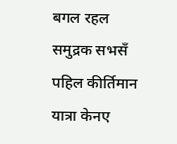बगल रहल समुद्रक सभसँ पहिल कीर्तिमान यात्रा केनए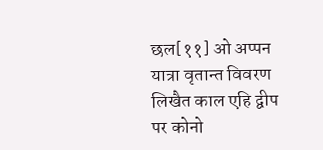छल[११] ओ अप्पन यात्रा वृतान्त विवरण लिखैत काल एहि द्वीप पर कोनो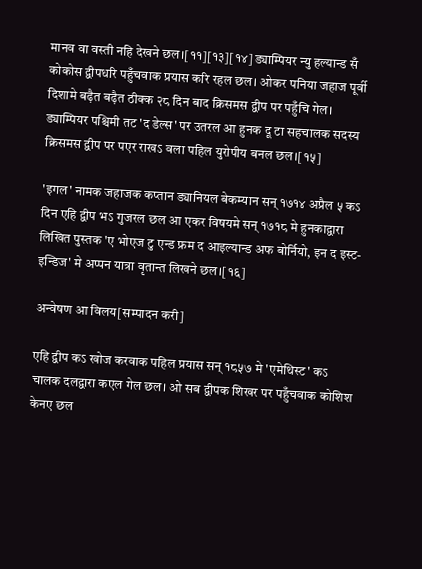मानव वा वस्ती नहि देखने छल।[११][१३][१४] ड्याम्पियर न्यु हल्यान्ड सँ कोकोस द्वीपधरि पहुँचवाक प्रयास करि रहल छल। ओकर पनिया जहाज पूर्वी दिशामे बढ़ैत बढ़ैत ठीक्क २८ दिन बाद क्रिसमस द्वीप पर पहुँचि गेल। ड्याम्पियर पश्चिमी तट 'द डेल्स' पर उतरल आ हुनक दू टा सहचालक सदस्य क्रिसमस द्वीप पर पएर राखऽ वला पहिल युरोपीय बनल छल।[१५]

'इगल' नामक जहाजक कप्तान ड्यानियल बेकम्यान सन् १७१४ अप्रैल ५ कऽ दिन एहि द्वीप भऽ गुजरल छल आ एकर विषयमे सन् १७१८ मे हुनकाद्वारा लिखित पुस्तक 'ए भोएज टु एन्ड फ्रम द आइल्यान्ड अफ बोर्नियो, इन द इस्ट-इन्डिज' मे अप्पन यात्रा वृतान्त लिखने छल।[१६]

अन्वेषण आ विलय[सम्पादन करी]

एहि द्वीप कऽ खोज करवाक पहिल प्रयास सन् १८५७ मे 'एमेथिस्ट' कऽ चालक दलद्वारा कएल गेल छल। ओ सब द्वीपक शिखर पर पहुँचवाक कोशिश केनए छल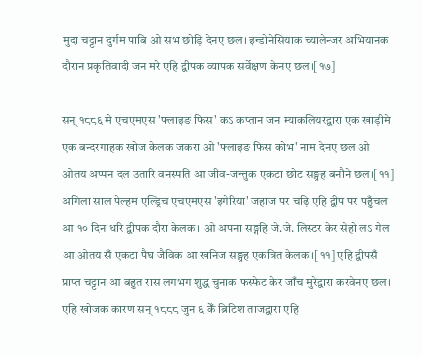मुदा चट्टान दुर्गम पाबि ओ सभ छोड़ि देनए छल। इन्डोनेसियाक च्यालेन्जर अभियानक दौरान प्रकृतिवादी जन मरे एहि द्वीपक व्यापक सर्वेक्षण केनए छल।[१७]

सन् १८८६ मे एचएमएस 'फ्लाइङ फिस' कऽ कप्तान जन म्याकलियरद्वारा एक खाड़ीमे एक बन्दरगाहक खोज केलक जकरा ओ 'फ्लाइङ फिस कोभ' नाम देनए छल ओ ओतय अप्पन दल उतारि वनस्पति आ जीव-जन्तुक एकटा छोट सङ्ग्रह बनौने छल।[११] अगिला साल पेल्हम एल्ड्रिच एचएमएस 'इगेरिया' जहाज पर चढ़ि एहि द्वीप पर पहुँचल आ १० दिन धरि द्वीपक दौरा केलक। ओ अपना सङ्गहि जे.जे. लिस्टर केर सेहो लऽ गेल आ ओतय सँ एकटा पैघ जैविक आ खनिज सङ्ग्रह एकत्रित केलक।[११] एहि द्वीपसँ प्राप्त चट्टान आ बहुत रास लगभग शुद्ध चुनाक फस्फेट केर जाँच मुरेद्वारा करवेनए छल। एहि खोजक कारण सन् १८८८ जुन ६ केँ ब्रिटिश ताजद्वारा एहि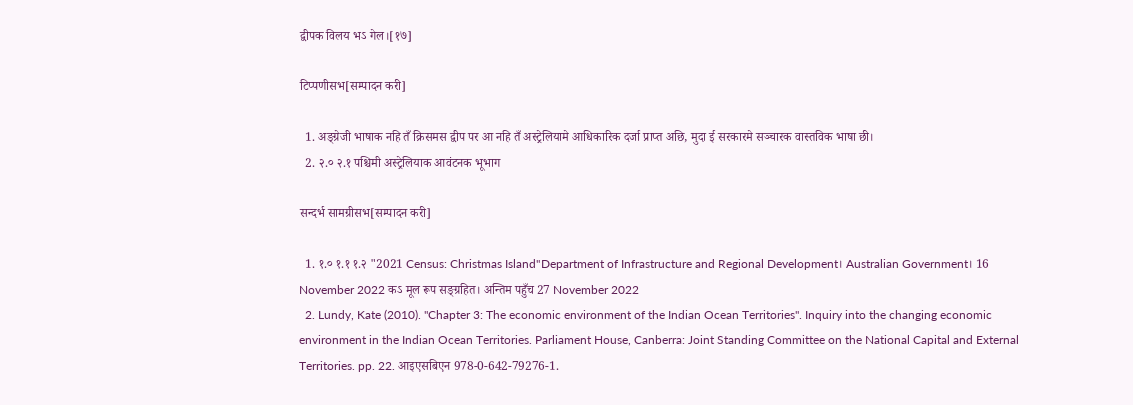द्वीपक विलय भऽ गेल।[१७]

टिप्पणीसभ[सम्पादन करी]

  1. अङ्ग्रेजी भाषाक नहि तँ क्रिसमस द्वीप पर आ नहि तँ अस्ट्रेलियामे आधिकारिक दर्जा प्राप्त अछि, मुदा ई सरकारमे सञ्चारक वास्तविक भाषा छी।
  2. २.० २.१ पश्चिमी अस्ट्रेलियाक आवंटनक भूभाग

सन्दर्भ सामग्रीसभ[सम्पादन करी]

  1. १.० १.१ १.२ "2021 Census: Christmas Island"Department of Infrastructure and Regional Development। Australian Government। 16 November 2022 कऽ मूल रूप सङ्ग्रहित। अन्तिम पहुँच 27 November 2022
  2. Lundy, Kate (2010). "Chapter 3: The economic environment of the Indian Ocean Territories". Inquiry into the changing economic environment in the Indian Ocean Territories. Parliament House, Canberra: Joint Standing Committee on the National Capital and External Territories. pp. 22. आइएसबिएन 978-0-642-79276-1.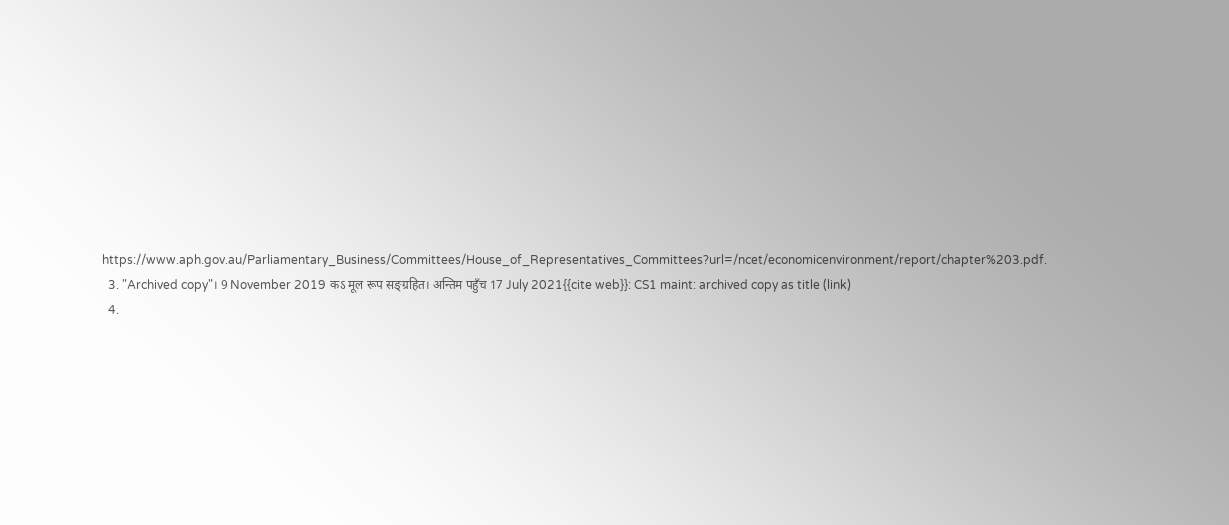https://www.aph.gov.au/Parliamentary_Business/Committees/House_of_Representatives_Committees?url=/ncet/economicenvironment/report/chapter%203.pdf.
  3. "Archived copy"। 9 November 2019 कऽ मूल रूप सङ्ग्रहित। अन्तिम पहुँच 17 July 2021{{cite web}}: CS1 maint: archived copy as title (link)
  4.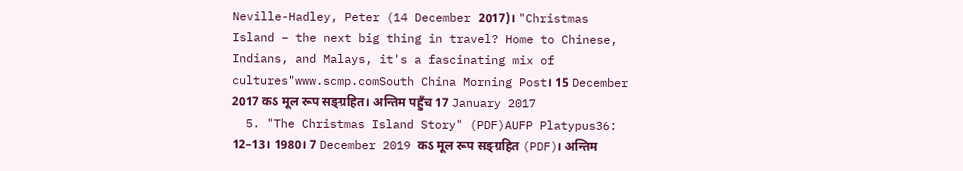Neville-Hadley, Peter (14 December 2017)। "Christmas Island – the next big thing in travel? Home to Chinese, Indians, and Malays, it's a fascinating mix of cultures"www.scmp.comSouth China Morning Post। 15 December 2017 कऽ मूल रूप सङ्ग्रहित। अन्तिम पहुँच 17 January 2017
  5. "The Christmas Island Story" (PDF)AUFP Platypus36: 12–13। 1980। 7 December 2019 कऽ मूल रूप सङ्ग्रहित (PDF)। अन्तिम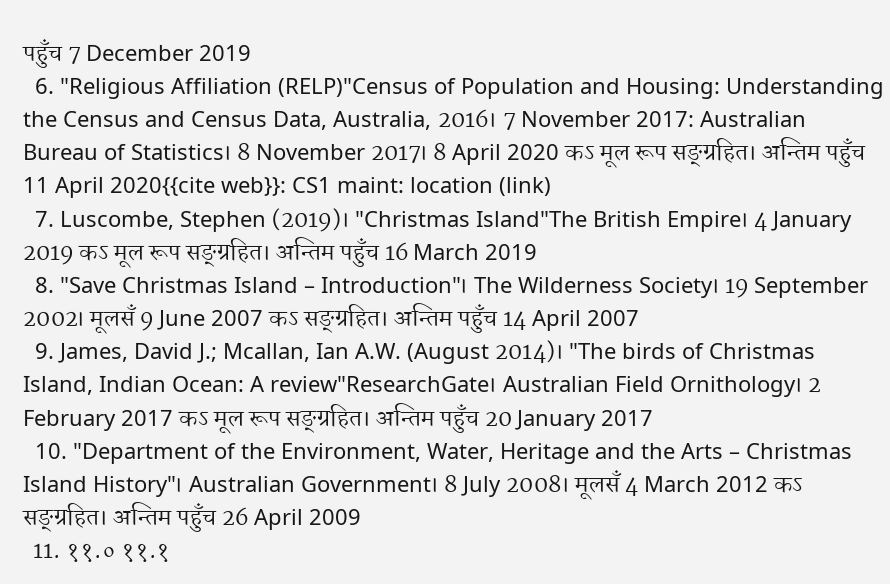पहुँच 7 December 2019
  6. "Religious Affiliation (RELP)"Census of Population and Housing: Understanding the Census and Census Data, Australia, 2016। 7 November 2017: Australian Bureau of Statistics। 8 November 2017। 8 April 2020 कऽ मूल रूप सङ्ग्रहित। अन्तिम पहुँच 11 April 2020{{cite web}}: CS1 maint: location (link)
  7. Luscombe, Stephen (2019)। "Christmas Island"The British Empire। 4 January 2019 कऽ मूल रूप सङ्ग्रहित। अन्तिम पहुँच 16 March 2019
  8. "Save Christmas Island – Introduction"। The Wilderness Society। 19 September 2002। मूलसँ 9 June 2007 कऽ सङ्ग्रहित। अन्तिम पहुँच 14 April 2007
  9. James, David J.; Mcallan, Ian A.W. (August 2014)। "The birds of Christmas Island, Indian Ocean: A review"ResearchGate। Australian Field Ornithology। 2 February 2017 कऽ मूल रूप सङ्ग्रहित। अन्तिम पहुँच 20 January 2017
  10. "Department of the Environment, Water, Heritage and the Arts – Christmas Island History"। Australian Government। 8 July 2008। मूलसँ 4 March 2012 कऽ सङ्ग्रहित। अन्तिम पहुँच 26 April 2009
  11. ११.० ११.१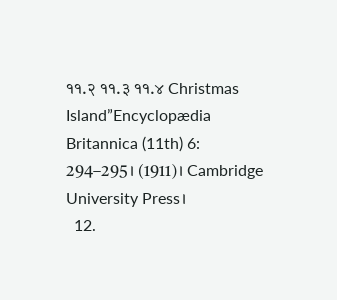११.२ ११.३ ११.४ Christmas Island”Encyclopædia Britannica (11th) 6: 294–295। (1911)। Cambridge University Press।
  12.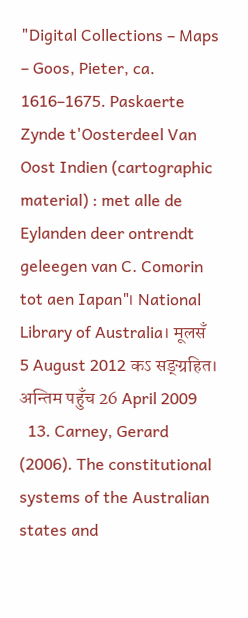"Digital Collections – Maps – Goos, Pieter, ca. 1616–1675. Paskaerte Zynde t'Oosterdeel Van Oost Indien (cartographic material) : met alle de Eylanden deer ontrendt geleegen van C. Comorin tot aen Iapan"। National Library of Australia। मूलसँ 5 August 2012 कऽ सङ्ग्रहित। अन्तिम पहुँच 26 April 2009
  13. Carney, Gerard (2006). The constitutional systems of the Australian states and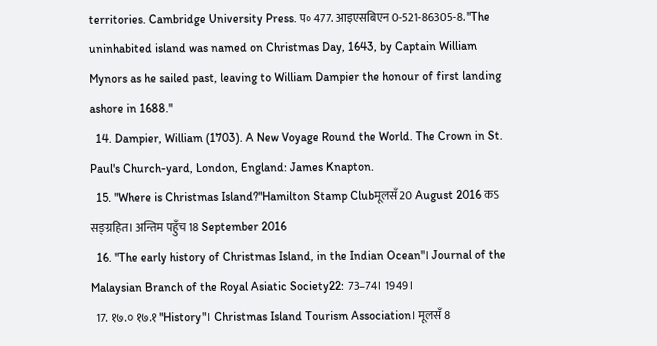territories. Cambridge University Press. प॰ 477. आइएसबिएन 0-521-86305-8. "The uninhabited island was named on Christmas Day, 1643, by Captain William Mynors as he sailed past, leaving to William Dampier the honour of first landing ashore in 1688."
  14. Dampier, William (1703). A New Voyage Round the World. The Crown in St. Paul's Church-yard, London, England: James Knapton.
  15. "Where is Christmas Island?"Hamilton Stamp Clubमूलसँ 20 August 2016 कऽ सङ्ग्रहित। अन्तिम पहुँच 18 September 2016
  16. "The early history of Christmas Island, in the Indian Ocean"। Journal of the Malaysian Branch of the Royal Asiatic Society22: 73–74। 1949।
  17. १७.० १७.१ "History"। Christmas Island Tourism Association। मूलसँ 8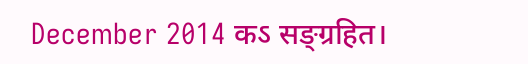December 2014 कऽ सङ्ग्रहित।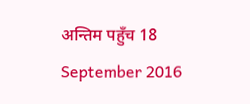अन्तिम पहुँच 18 September 2016